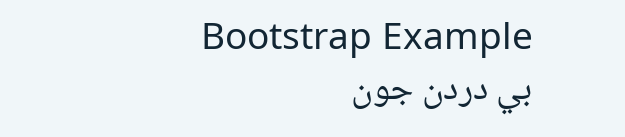Bootstrap Example
بي دردن جون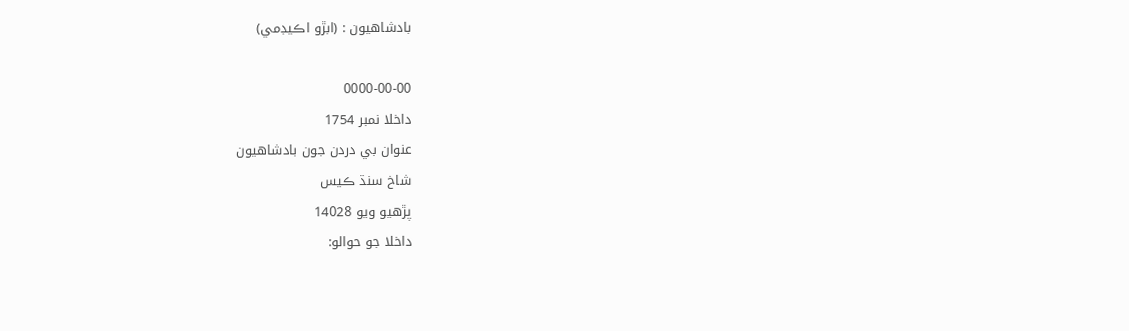بادشاهيون : (ابڙو اڪيڊمي)

0000-00-00
داخلا نمبر 1754
عنوان بي دردن جون بادشاهيون
شاخ سنڌ ڪيس
پڙهيو ويو 14028
داخلا جو حوالو: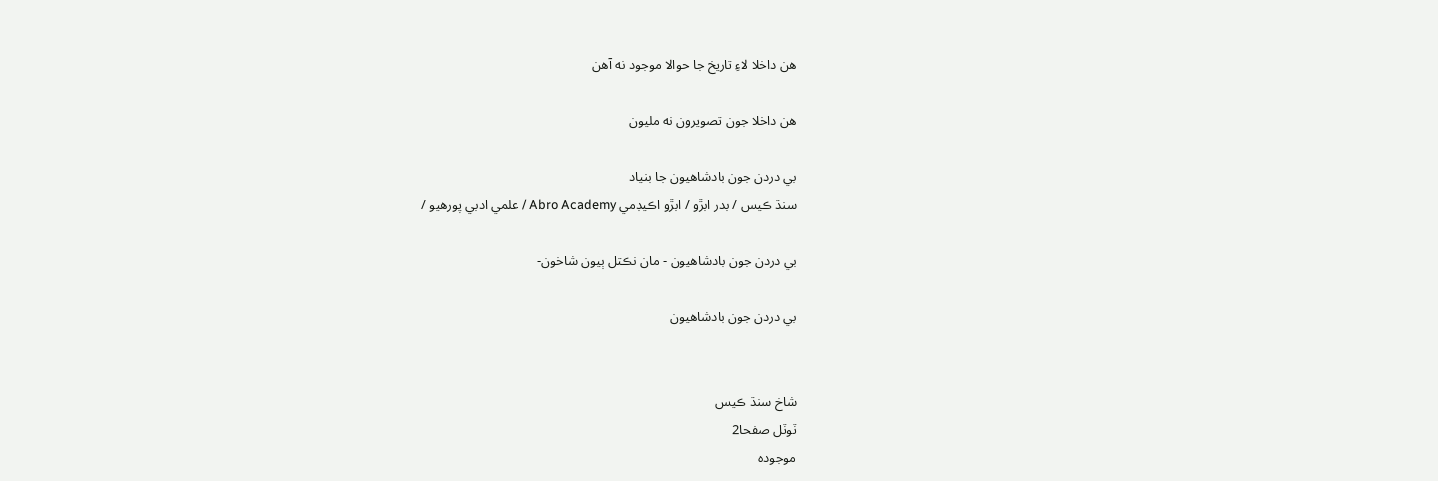هن داخلا لاءِ تاريخ جا حوالا موجود نه آهن

هن داخلا جون تصويرون نه مليون

بي دردن جون بادشاهيون جا بنياد
سنڌ ڪيس / بدر ابڙو / ابڙو اڪيڊمي Abro Academy / علمي ادبي پورهيو /

بي دردن جون بادشاهيون - مان نڪتل ٻيون شاخون-

بي دردن جون بادشاهيون


شاخ سنڌ ڪيس
ٽوٽل صفحا2
موجودہ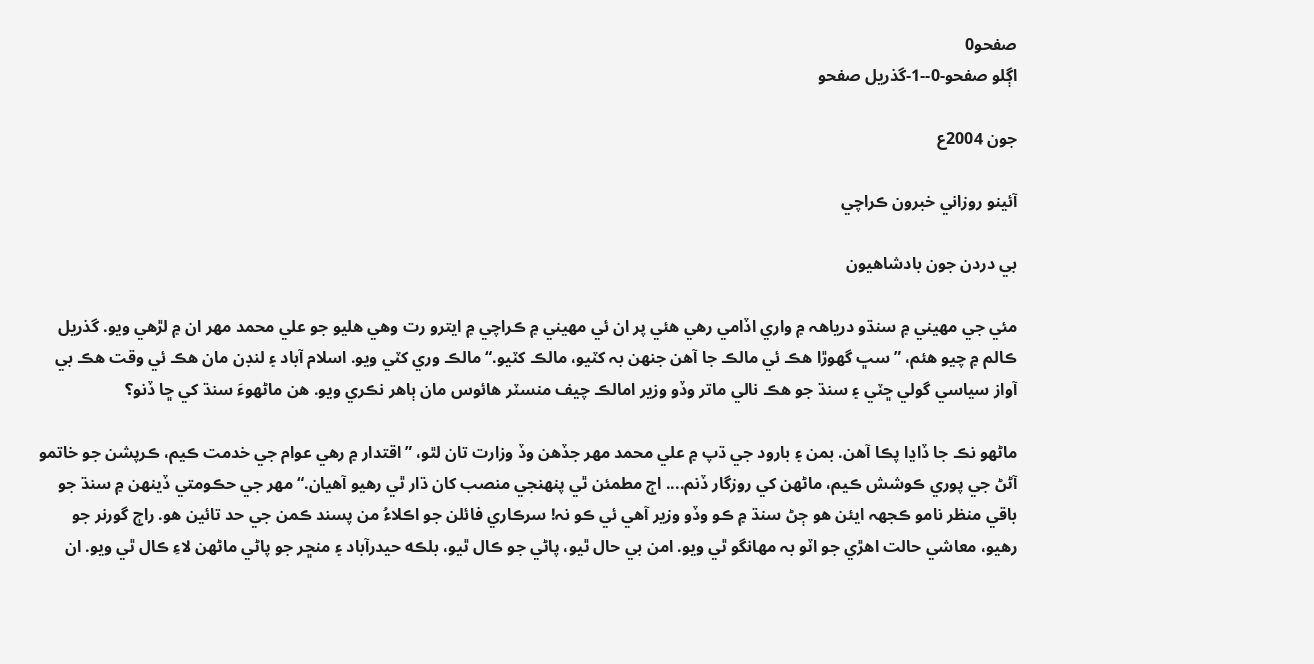صفحو0
اڳلو صفحو-0--1-گذريل صفحو

جون 2004ع

آئينو روزاني خبرون ڪراچي

بي دردن جون بادشاهيون

مئي جي مهيني ۾ سنڌو درياھہ ۾ واري اڏامي رهي هئي پر ان ئي مهيني ۾ ڪراچي ۾ ايترو رت وهي هليو جو علي محمد مهر ان ۾ لڙهي ويو. گذريل ڪالم ۾ چيو هئم، ”سڀ گهوڙا هڪ ئي مالڪ جا آهن جنھن بہ کٽيو، مالڪ کٽيو.“ مالڪ وري کٽي ويو. اسلام آباد ۽ لنڊن مان هڪ ئي وقت هڪ بي آواز سياسي گولي ڇٽي ۽ سنڌ جو هڪ نالي ماتر وڏو وزير امالڪ چيف منسٽر هائوس مان ٻاهر نڪري ويو. هن ماڻهوءَ سنڌ کي ڇا ڏنو؟

ماڻهو نڪ جا ڏاڍا پڪا آهن. بمن ۽ بارود جي ڌپ ۾ علي محمد مهر جڏهن وڏ وزارت تان لٿو، ”اقتدار ۾ رهي عوام جي خدمت ڪيم، ڪرپشن جو خاتمو آڻڻ جي پوري ڪوشش ڪيم، ماڻهن کي روزگار ڏنم.... اڄ مطمئن ٿي پنھنجي منصب کان ڌار ٿي رهيو آهيان.“ مهر جي حڪومتي ڏينھن ۾ سنڌ جو باقي منظر نامو ڪجھہ ايئن هو ڄڻ سنڌ ۾ ڪو وڏو وزير آهي ئي ڪو نہ! سرڪاري فائلن جو اڪلاءُ من پسند ڪمن جي حد تائين هو. راڄ گورنر جو رهيو، معاشي حالت اهڙي جو اٽو بہ مهانگو ٿي ويو. امن بي حال ٿيو، پاڻي جو ڪال ٿيو، بلڪه حيدرآباد ۽ منڇر جو پاڻي ماڻهن لاءِ ڪال ٿي ويو. ان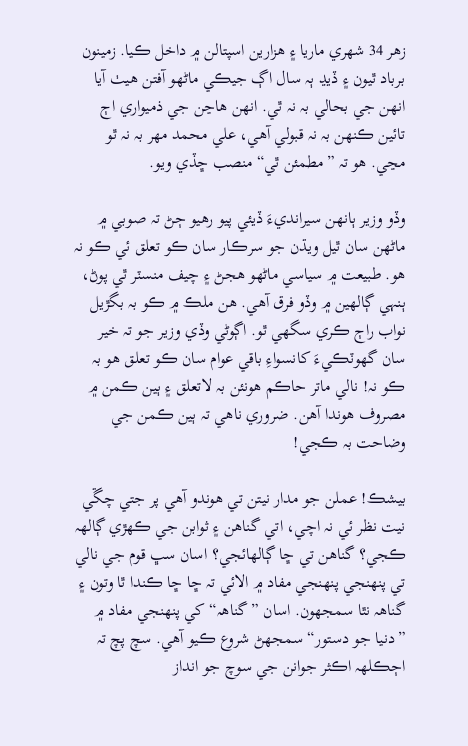زهر 34 شهري ماريا ۽ هزارين اسپتالن ۾ داخل ڪيا. زمينون برباد ٿيون ۽ ڏيڍ ٻہ سال اڳ جيڪي ماڻهو آفتن هيٺ آيا انھن جي بحالي بہ نہ ٿي. انھن هاڃن جي ذميواري اڄ تائين ڪنھن بہ نہ قبولي آهي، علي محمد مهر بہ نہ ٿو مڃي. هو تہ ”مطمئن ٿي“ منصب ڇڏي ويو.

وڏو وزير ٻانھن سيرانديءَ ڏيئي پيو رهيو ڄڻ تہ صوبي ۾ ماڻهن سان ٿيل ويڌن جو سرڪار سان ڪو تعلق ئي ڪو نہ هو. طبيعت ۾ سياسي ماڻهو هجڻ ۽ چيف منسٽر ٿي پوڻ، ٻنہي ڳالهين ۾ وڏو فرق آهي. هن ملڪ ۾ ڪو بہ بگڙيل نواب راڄ ڪري سگهي ٿو. اڳوڻي وڏي وزير جو تہ خير سان گهوٽڪيءَ کانسواءِ باقي عوام سان ڪو تعلق هو بہ ڪو نہ! نالي ماتر حاڪم هونئن بہ لاتعلق ۽ ٻين ڪمن ۾ مصروف هوندا آهن. ضروري ناهي تہ ٻين ڪمن جي وضاحت بہ ڪجي!

بيشڪ! عملن جو مدار نيتن تي هوندو آهي پر جتي چڱي نيت نظر ئي نہ اچي، اتي گناهن ۽ ثوابن جي ڪھڙي ڳالھہ ڪجي؟ گناهن تي ڇا ڳالهائجي؟ اسان سڀ قوم جي نالي تي پنھنجي پنھنجي مفاد ۾ الائي تہ ڇا ڇا ڪندا ٿا وتون ۽ گناھہ نٿا سمجهون. اسان ”گناھہ“ کي پنھنجي مفاد ۾ ”دنيا جو دستور“ سمجهڻ شروع ڪيو آهي. سچ پچ تہ اڄڪلھہ اڪثر جوانن جي سوچ جو انداز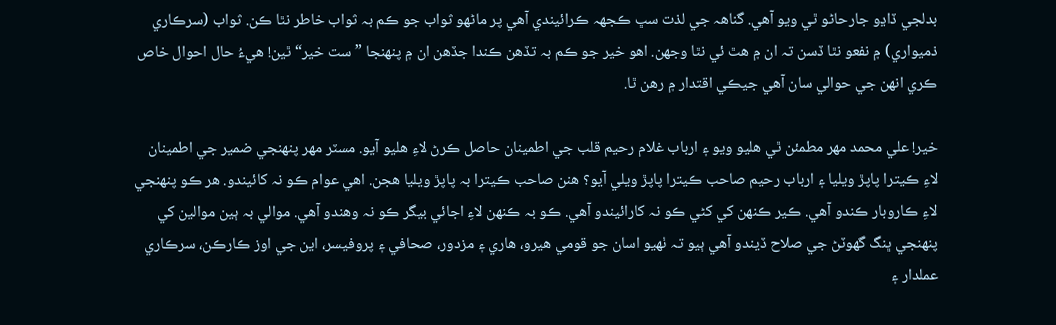بدلجي ڏاڍو جارحاڻو ٿي ويو آهي. گناھہ جي لذت سڀ ڪجھہ ڪرائيندي آهي پر ماڻهو ثواب جو ڪم بہ ثواب خاطر نٿا ڪن. ثواب (سرڪاري ذميواري) ۾ نفعو نٿا ڏسن تہ ان ۾ هٿ ئي نٿا وجهن. اهو خير جو ڪم بہ تڏهن ڪندا جڏهن ان ۾ پنھنجا ”ست خير“ ٿين! هيءُ حال احوال خاص ڪري انھن جي حوالي سان آهي جيڪي اقتدار ۾ رهن ٿا.

خير! علي محمد مهر مطمئن ٿي هليو ويو ۽ ارباب غلام رحيم قلب جي اطمينان حاصل ڪرڻ لاءِ هليو آيو. مسٽر مهر پنھنجي ضمير جي اطمينان لاءِ ڪيترا پاپڙ ويليا ۽ ارباب رحيم صاحب ڪيترا پاپڙ ويلي آيو؟ هنن صاحب ڪيترا بہ پاپڙ ويليا هجن. اهي عوام ڪو نہ کائيندو. هر ڪو پنھنجي لاءِ ڪاروبار ڪندو آهي. ڪير ڪنھن کي کڻي ڪو نہ کارائيندو آهي. ڪو بہ ڪنھن لاءِ اجائي بيگر ڪو نہ وهندو آهي. موالي بہ ٻين موالين کي پنھنجي ڀنگ گهوٽڻ جي صلاح ڏيندو آهي ٻيو تہ ٺھيو اسان جو قومي هيرو، هاري ۽ مزدور، صحافي ۽ پروفيسر، اين جي اوز ڪارڪن، سرڪاري عملدار ۽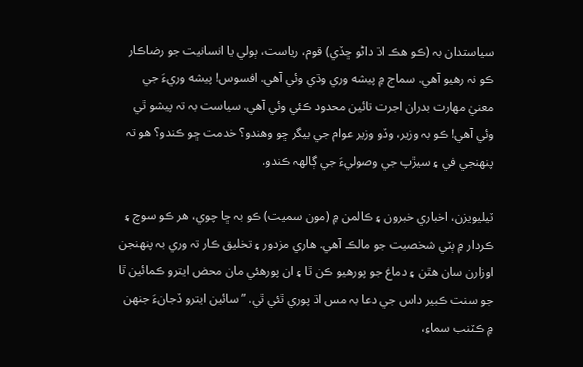سياستدان بہ (ڪو هڪ اڌ داڻو ڇڏي) قوم، رياست، ٻولي يا انسانيت جو رضاڪار ڪو نہ رهيو آهي. سماج ۾ پيشه وري وڌي وئي آهي. افسوس! پيشه وريءَ جي معنيٰ مهارت بدران اجرت تائين محدود ڪئي وئي آهي. سياست بہ تہ پيشو ٿي وئي آهي! ڪو بہ وزير، وڏو وزير عوام جي بيگر ڇو وهندو؟ خدمت ڇو ڪندو؟ هو تہ پنھنجي في ۽ سيڙپ جي وصوليءَ جي ڳالھہ ڪندو.

ٽيليويزن، اخباري خبرون ۽ ڪالمن ۾ (مون سميت) ڪو بہ ڇا چوي، هر ڪو سوچ ۽ ڪردار ۾ ٻٽي شخصيت جو مالڪ آهي. هاري مزدور ۽ تخليق ڪار تہ وري بہ پنھنجن اوزارن سان هٿن ۽ دماغ جو پورهيو ڪن ٿا ۽ ان پورهئي مان محض ايترو ڪمائين ٿا جو سنت ڪبير داس جي دعا بہ مس اڌ پوري ٿئي ٿي. ”سائين ايترو ڏجانءَ جنھن ۾ ڪٽنب سماءِ،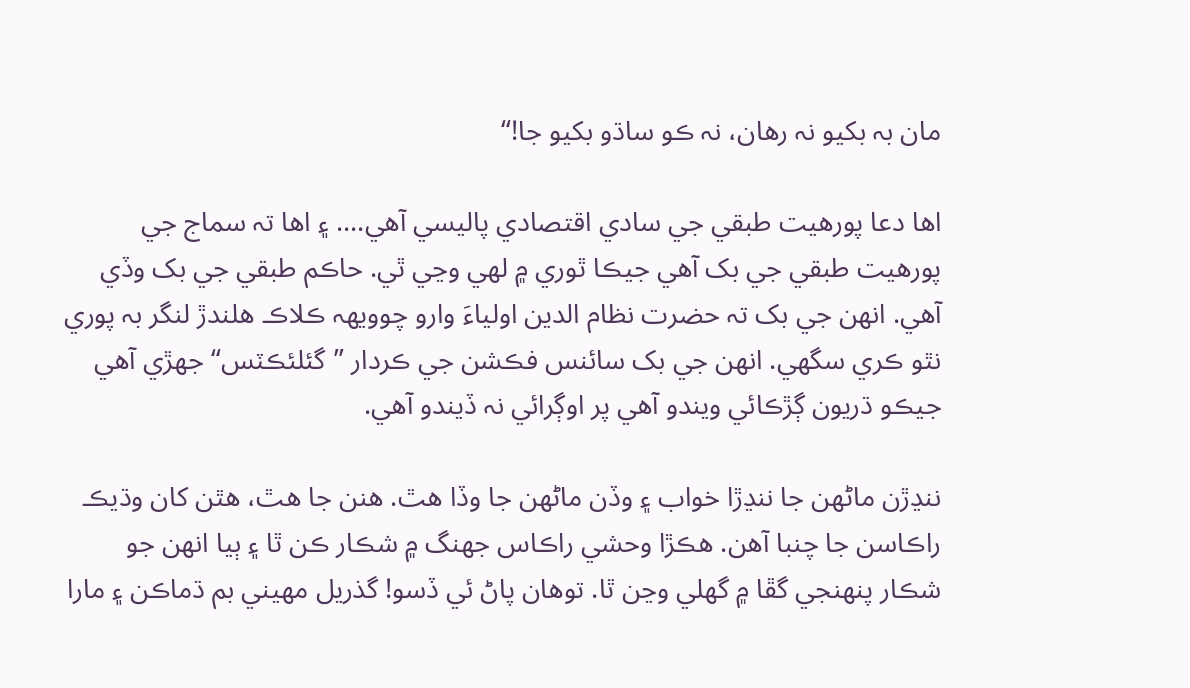مان بہ بکيو نہ رهان، نہ ڪو ساڌو بکيو جا!“

اها دعا پورهيت طبقي جي سادي اقتصادي پاليسي آهي.... ۽ اها تہ سماج جي پورهيت طبقي جي بک آهي جيڪا ٿوري ۾ لهي وڃي ٿي. حاڪم طبقي جي بک وڏي آهي. انھن جي بک تہ حضرت نظام الدين اولياءَ وارو چوويھہ ڪلاڪ هلندڙ لنگر بہ پوري نٿو ڪري سگهي. انھن جي بک سائنس فڪشن جي ڪردار ”گئلئڪٽس“ جھڙي آهي جيڪو ڌريون ڳڙڪائي ويندو آهي پر اوڳرائي نہ ڏيندو آهي.

ننڍڙن ماڻهن جا ننڍڙا خواب ۽ وڏن ماڻهن جا وڏا هٿ. هنن جا هٿ، هٿن کان وڌيڪ راڪاسن جا چنبا آهن. هڪڙا وحشي راڪاس جهنگ ۾ شڪار ڪن ٿا ۽ ٻيا انھن جو شڪار پنھنجي گڦا ۾ گهلي وڃن ٿا. توهان پاڻ ئي ڏسو! گذريل مهيني بم ڌماڪن ۽ مارا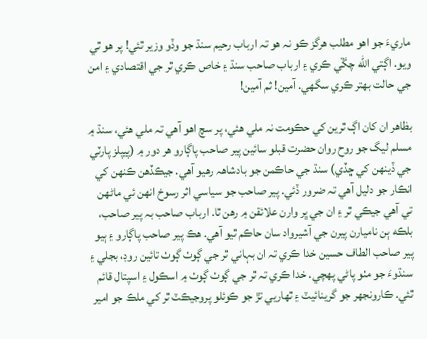ماريءَ جو اهو مطلب هرگز ڪو نہ هو تہ ارباب رحيم سنڌ جو وڏو وزير ٿئي! پر هو ٿي ويو. اڳتي الله چڱي ڪري ۽ ارباب صاحب سنڌ ۽ خاص ڪري ٿر جي اقتصادي ۽ امن جي حالت بھتر ڪري سگهي. آمين! ثم آمين!

بظاهر ان کان اڳ ٿرين کي حڪومت نہ ملي هئي، پر سچ اهو آهي تہ ملي هئي، سنڌ ۾ مسلم ليگ جو روح روان حضرت قبلو سائين پير صاحب پاڳارو هر دور ۾ (پيپلز پارٽي جي ڏينھن کي ڇڏي) سنڌ جي حاڪمن جو بادشاھہ رهيو آهي. جيڪڏهن ڪنھن کي انڪار جو دليل آهي تہ ضرور ڏئي. پير صاحب جو سياسي اثر رسوخ انھن ئي ماڻهن تي آهي جيڪي ٿر ۽ ان جي ڀر وارن علائقن ۾ رهن ٿا. ارباب صاحب بہ پير صاحب، بلڪه ٻن ناميارن پيرن جي آشيرواد سان حاڪم ٿيو آهي. هڪ پير صاحب پاڳارو ۽ ٻيو پير صاحب الطاف حسين خدا ڪري تہ ان بہاني ٿر جي ڳوٺ ڳوٺ تائين روڊ، بجلي ۽ سنڌوءَ جو مٺو پاڻي پھچي. خدا ڪري تہ ٿر جي ڳوٺ ڳوٺ ۾ اسڪول ۽ اسپتال قائم ٿئي. ڪارونجهر جو گرينائيٽ ۽ ٿهاريي تڙ جو ڪوئلو پروجيڪٽ ٿر کي ملڪ جو امير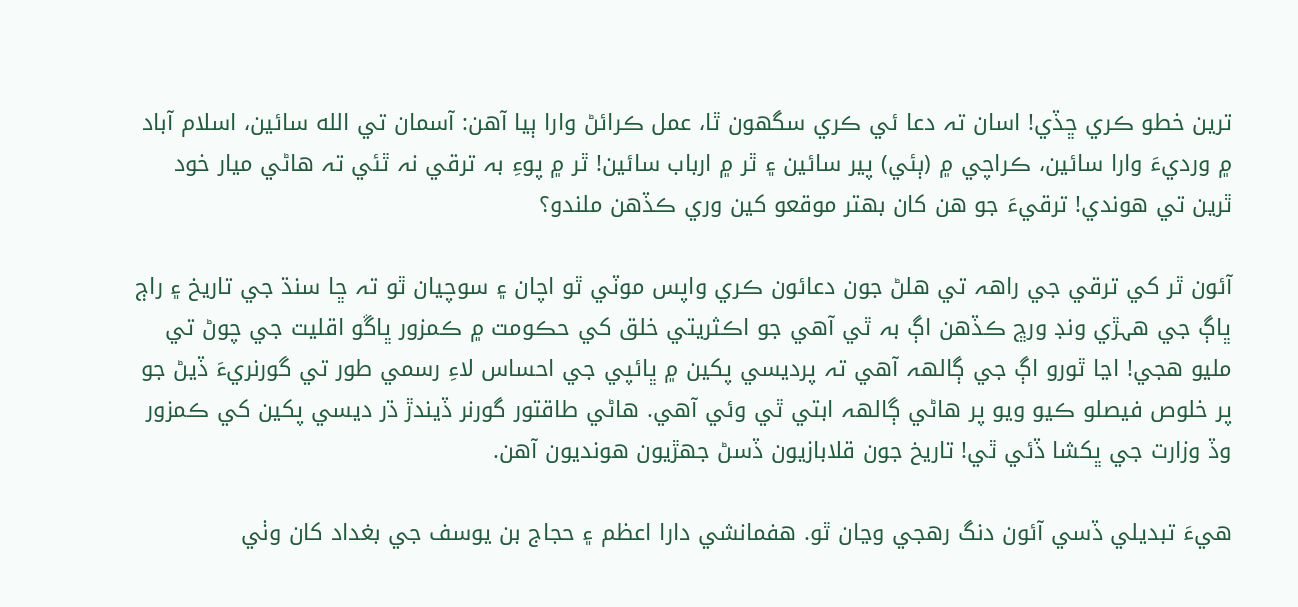ترين خطو ڪري ڇڏي! اسان تہ دعا ئي ڪري سگهون ٿا، عمل ڪرائڻ وارا ٻيا آهن: آسمان تي الله سائين، اسلام آباد ۾ ورديءَ وارا سائين، ڪراچي ۾ (ٻئي) پير سائين ۽ ٿر ۾ ارباب سائين! ٿر ۾ پوءِ بہ ترقي نہ ٿئي تہ هاڻي ميار خود ٿرين تي هوندي! ترقيءَ جو هن کان بھتر موقعو کين وري ڪڏهن ملندو؟

آئون ٿر کي ترقي جي راھہ تي هلڻ جون دعائون ڪري واپس موٽي ٿو اچان ۽ سوچيان ٿو تہ ڇا سنڌ جي تاريخ ۽ راڄ ڀاڳ جي ھہڙي ونڊ ورڇ ڪڏهن اڳ بہ ٿي آهي جو اڪثريتي خلق کي حڪومت ۾ ڪمزور ڀاڱو اقليت جي چوڻ تي مليو هجي! اڃا ٿورو اڳ جي ڳالھہ آهي تہ پرديسي پکين ۾ ڀائپي جي احساس لاءِ رسمي طور تي گورنريءَ ڏيڻ جو پر خلوص فيصلو ڪيو ويو پر هاڻي ڳالھہ ابتي ٿي وئي آهي. هاڻي طاقتور گورنر ڏيندڙ ڌر ديسي پکين کي ڪمزور وڏ وزارت جي ڀکشا ڏئي ٿي! تاريخ جون قلابازيون ڏسڻ جھڙيون هونديون آهن.

هيءَ تبديلي ڏسي آئون دنگ رهجي وڃان ٿو. هفمانشي دارا اعظم ۽ حجاج بن يوسف جي بغداد کان وٺي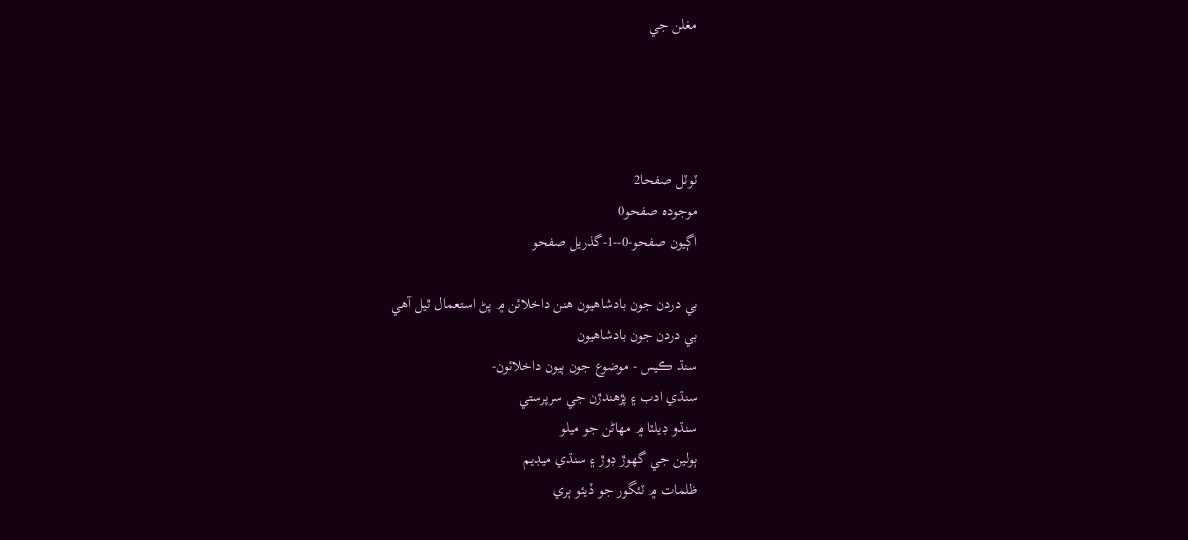مغلن جي




ٽوٽل صفحا2
موجودہ صفحو0
اڳيون صفحو-0--1-گذريل صفحو

بي دردن جون بادشاهيون ھنن داخلائن ۾ پڻ استعمال ٿيل آھي
بي دردن جون بادشاهيون
سنڌ ڪيس - موضوع جون ٻيون داخلائون-
سنڌي ادب ۽ پڙهندڙن جي سرپرستي
سنڌو ڊيلٽا ۾ مهاڻن جو ميلو
ٻولين جي گهوڙ ڊوڙ ۽ سنڌي ميڊيم
ظلمات ۾ ٽئگور جو ڏيئو ٻري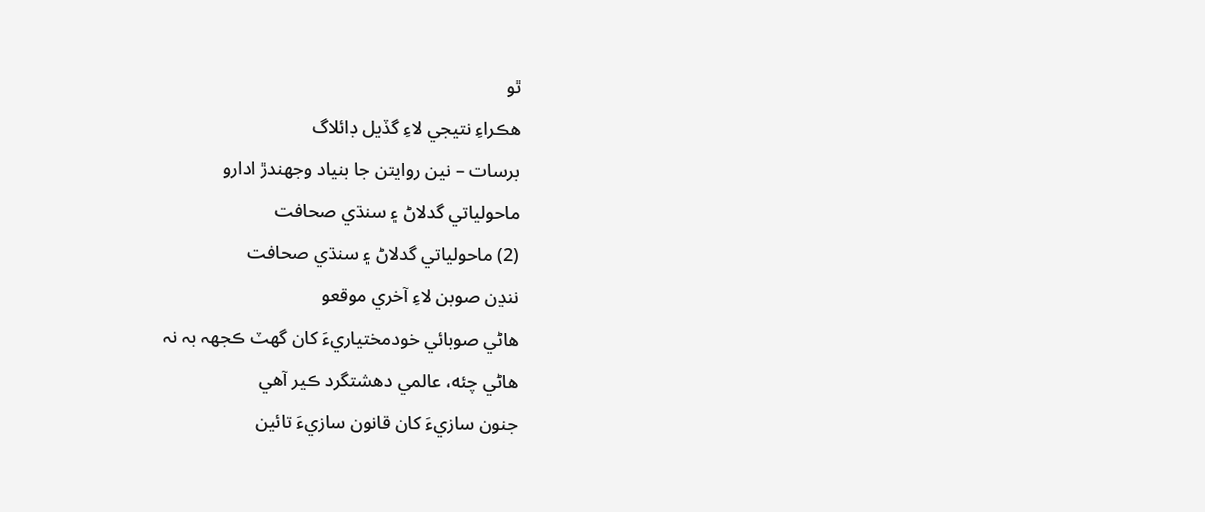ٿو
هڪراءِ نتيجي لاءِ گڏيل ڊائلاگ
برسات – نين روايتن جا بنياد وجهندڙ ادارو
ماحولياتي گدلاڻ ۽ سنڌي صحافت
(2) ماحولياتي گدلاڻ ۽ سنڌي صحافت
ننڍن صوبن لاءِ آخري موقعو
هاڻي صوبائي خودمختياريءَ کان گهٽ ڪجھہ بہ نہ
هاڻي چئه، عالمي دهشتگرد ڪير آهي
جنون سازيءَ کان قانون سازيءَ تائين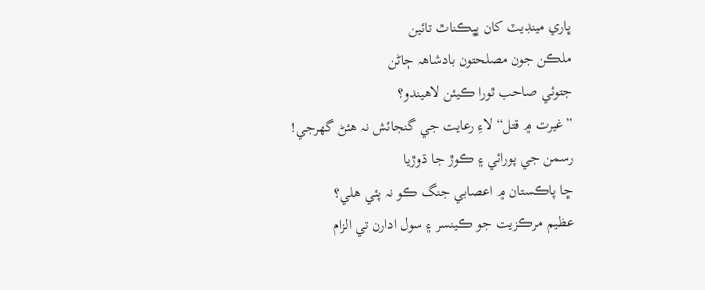ڀاري مينڊيٽ کان ڀڀڪناٿ تائين
ملڪن جون مصلحتون بادشاھہ ڄاڻن
جتوئي صاحب ٿورا ڪيئن لاهيندو؟
”غيرت ۾ قتل“ لاءِ رعايت جي گنجائش نہ هئڻ گهرجي!
رسمن جي پورائي ۽ ڪوڙ جا ڌوڙيا
ڇا پاڪستان ۾ اعصابي جنگ ڪو نہ پئي هلي؟
عظيم مرڪزيت جو ڪينسر ۽ سول ادارن تي الزام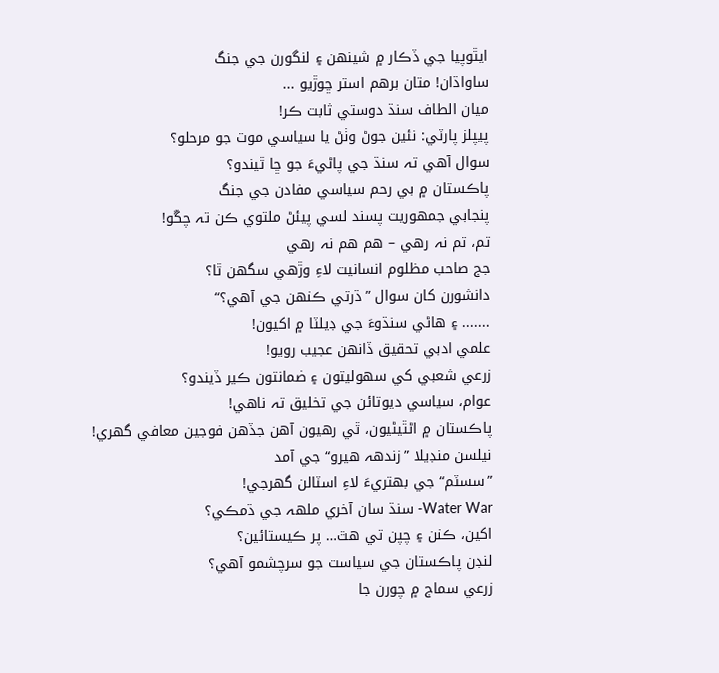ايٿوپيا جي ڏڪار ۾ شينھن ۽ لنگورن جي جنگ
ساواڌان! متان برهم استر ڇوڙيو ...
ميان الطاف سنڌ دوستي ثابت ڪر!
پيپلز پارٽي: نئين جوڻ وٺڻ يا سياسي موت جو مرحلو؟
سوال آهي تہ سنڌ جي پاڻيءَ جو ڇا ٿيندو؟
پاڪستان ۾ بي رحم سياسي مفادن جي جنگ
پنجابي جمهوريت پسند لسي پيئڻ ملتوي ڪن تہ چڱو!
تم، تم نہ رهي – هم هم نہ رهي
جج صاحب مظلوم انسانيت لاءِ وڙهي سگهن ٿا؟
دانشورن کان سوال ”ڌرتي ڪنھن جي آهي؟“
....... ۽ هاڻي سنڌوءَ جي ڊيلٽا ۾ اکيون!
علمي ادبي تحقيق ڏانھن عجيب رويو!
زرعي شعبي کي سهوليتون ۽ ضمانتون ڪير ڏيندو؟
عوام، سياسي ديوتائن جي تخليق تہ ناهي!
پاڪستان ۾ اڻٿيڻيون، ٿي رهيون آهن جڏهن فوجين معافي گهري!
نيلسن منڊيلا ”زندھہ هيرو“ جي آمد
”سسٽم“ جي بھتريءَ لاءِ اسٽالن گهرجي!
Water War- سنڌ سان آخري ملھہ جي ڌمڪي؟
اکين، ڪنن ۽ چپن تي هٿ… پر ڪيستائين؟
لنڊن پاڪستان جي سياست جو سرچشمو آهي؟
زرعي سماج ۾ چورن جا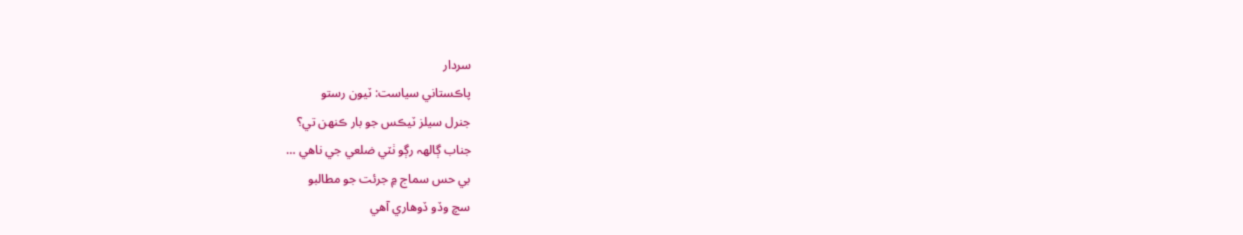سردار
پاڪستاني سياست: ٽيون رستو
جنرل سيلز ٽيڪس جو بار ڪنھن تي؟
جناب ڳالھہ رڳو ٺٽي ضلعي جي ناهي …
بي حس سماج ۾ جرئت جو مطالبو
سچ وڏو ڏوهاري آهي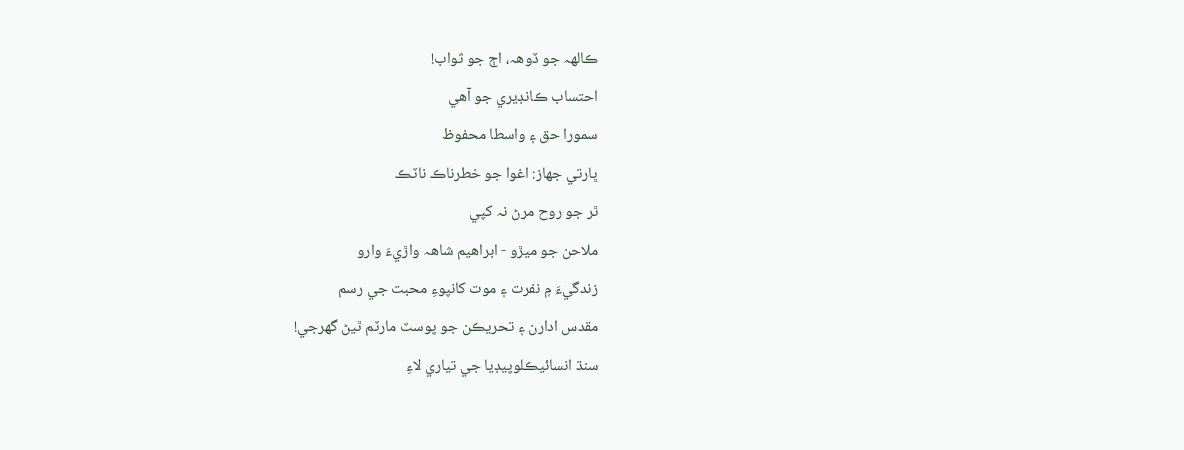ڪالھہ جو ڏوھہ، اڄ جو ثواب!
احتساب ڪانڊيري جو آهي
سمورا حق ۽ واسطا محفوظ
ڀارتي جهاز: اغوا جو خطرناڪ ناٽڪ
ٿر جو روح مرڻ نہ کپي
ملاحن جو ميڙو - ابراهيم شاھہ واڙيءَ وارو
زندگيءَ ۾ نفرت ۽ موت کانپوءِ محبت جي رسم
مقدس ادارن ۽ تحريڪن جو پوسٽ مارٽم ٿيڻ گهرجي!
سنڌ انسائيڪلوپيڊيا جي تياري لاءِ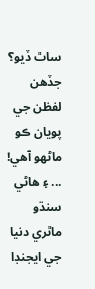ساٿ ڏيو؟
جڏهن لفظن جي پويان ڪو ماڻهو آهي!
... ۽ هاڻي سنڌو ماٿري دنيا جي ايجنڊا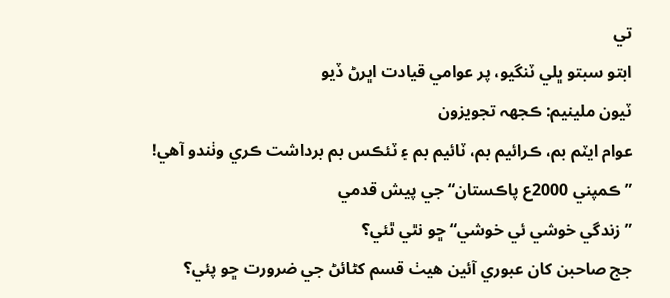تي
ابتو سبتو ڀلي ٽنگيو، پر عوامي قيادت اڀرڻ ڏيو
ٽيون ملينيم: ڪجھہ تجويزون
عوام ايٽم بم، ڪرائيم بم، ٽائيم بم ۽ ٽئڪس بم برداشت ڪري وٺندو آهي!
”ڪمپني 2000ع پاڪستان“ جي پيش قدمي
”زندگي خوشي ئي خوشي“ ڇو نٿي ٿئي؟
جج صاحبن کان عبوري آئين هيٺ قسم کڻائڻ جي ضرورت ڇو پئي؟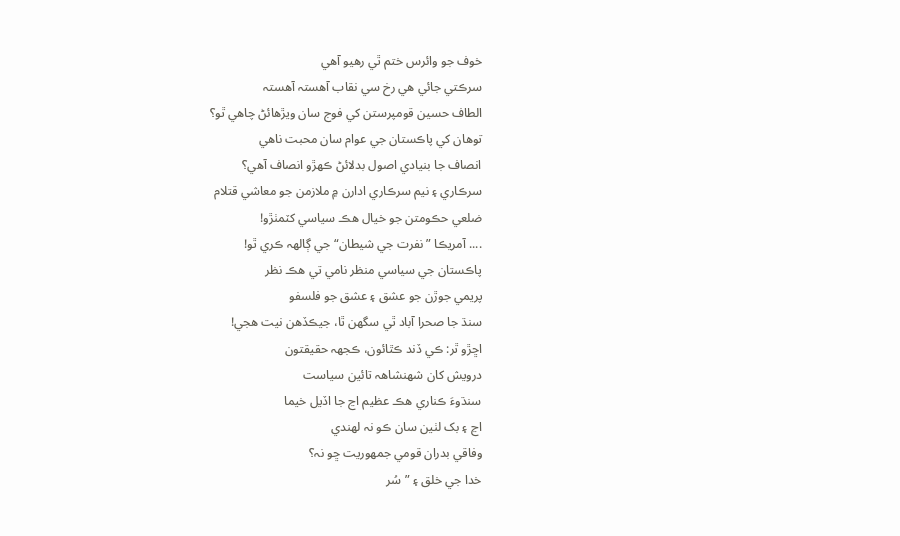خوف جو وائرس ختم ٿي رهيو آهي
سرڪتي جائي هي رخ سي نقاب آهستہ آهستہ
الطاف حسين قومپرستن کي فوج سان ويڙهائڻ چاهي ٿو؟
توهان کي پاڪستان جي عوام سان محبت ناهي
انصاف جا بنيادي اصول بدلائڻ ڪھڙو انصاف آهي؟
سرڪاري ۽ نيم سرڪاري ادارن ۾ ملازمن جو معاشي قتلام
ضلعي حڪومتن جو خيال هڪ سياسي کٽمٺڙو!
.... آمريڪا ”نفرت جي شيطان“ جي ڳالھہ ڪري ٿو!
پاڪستان جي سياسي منظر نامي تي هڪ نظر
پريمي جوڙن جو عشق ۽ عشق جو فلسفو
سنڌ جا صحرا آباد ٿي سگهن ٿا، جيڪڏهن نيت هجي!
اڇڙو ٿر: ڪي ڏند ڪٿائون، ڪجھہ حقيقتون
درويش کان شهنشاھہ تائين سياست
سنڌوءَ ڪناري هڪ عظيم اڃ جا اڏيل خيما
اڃ ۽ بک لٺين سان ڪو نہ لهندي
وفاقي بدران قومي جمهوريت ڇو نہ؟
خدا جي خلق ۽ ”سُر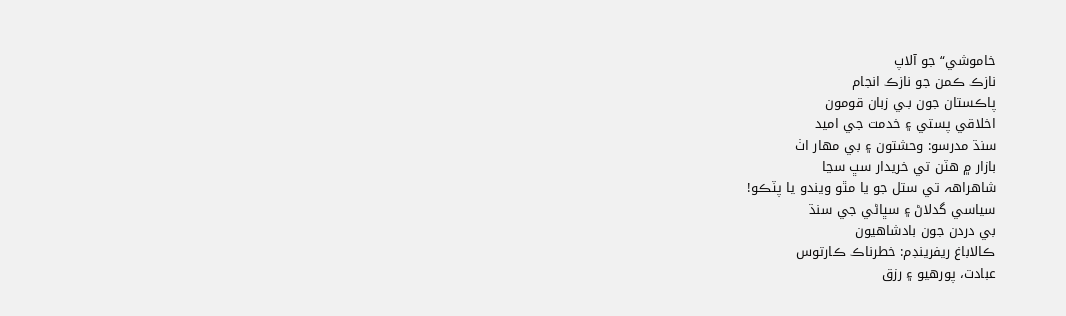خاموشي“ جو آلاپ
نازڪ ڪمن جو نازڪ انجام
پاڪستان جون بـي زبان قومون
اخلاقي پستي ۽ خدمت جي اميد
سنڌ مدرسو: وحشتون ۽ بي مهار اٺ
بازار ۾ هٽن تي خريدار سڀ سڃا
شاهراھہ تي ستل جو يا مٿو ويندو يا پٽڪو!
سياسي گدلاڻ ۽ سڀاڻي جي سنڌ
بي دردن جون بادشاهيون
ڪالاباغ ريفرينڊم: خطرناڪ ڪارتوس
عبادت، پورهيو ۽ رزق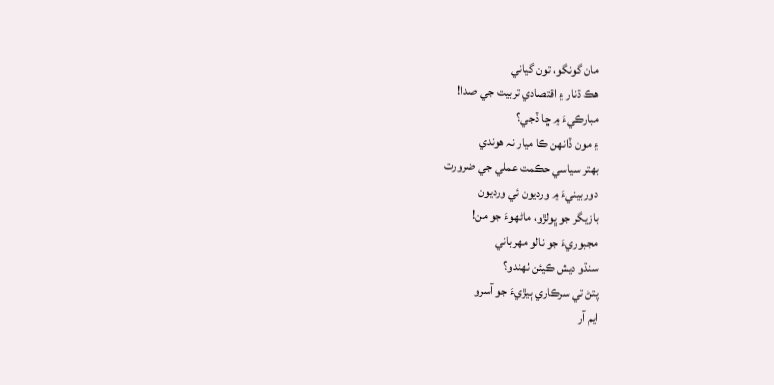مان گونگو، تون گياني
هڪ ڌنار ۽ اقتصادي تربيت جي صدا!
مبارڪيءَ ۾ ڇا ڏجي؟
۽ مون ڏانھن ڪا ميار نہ هوندي
بھتر سياسي حڪمت عملي جي ضرورت
دوربينيءَ ۾ ورديون ئي ورديون
بازيگر جو ڀولڙو، ماڻهوءَ جو من!
مجبوريءَ جو نالو مهرباني
سنڌو ديش ڪيئن ٺھندو؟
پتڻ تي سرڪاري ٻيڙيءَ جو آسرو
ايم آر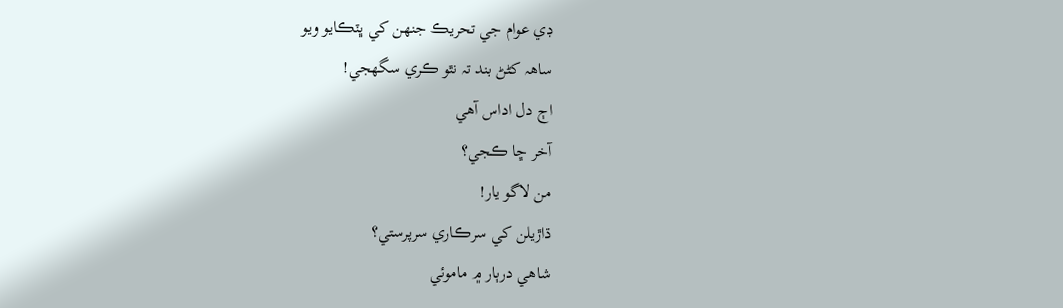ڊي عوام جي تحريڪ جنھن کي ڀٽڪايو ويو
ساھہ کڻڻ بند تہ نٿو ڪري سگهجي!
اڄ دل اداس آهي
آخر ڇا ڪجي؟
من لاگو يار!
ڌاڙيلن کي سرڪاري سرپرستي؟
شاهي درٻار ۾ ماموئي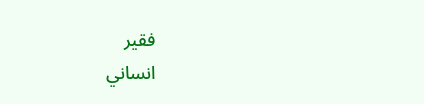فقير
انساني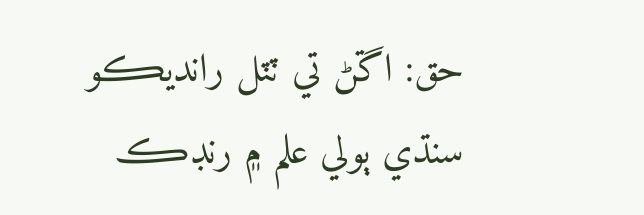حق: اڱڻ تي ٽٽل رانديڪو
سنڌي ٻولي علم ۾ رنڊڪ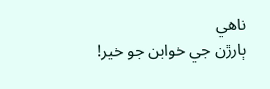ناهي
ٻارڙن جي خوابن جو خير!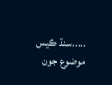.....سنڌ ڪيس موضوع جون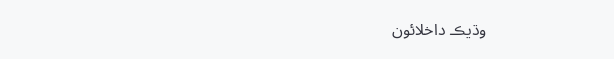وڌيڪ داخلائون